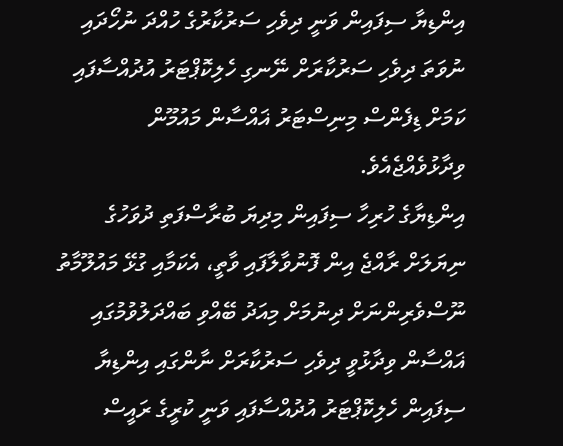އިންޑިޔާ ސިފައިން ވަނީ ދިވެހި ސަރުކާރުގެ ހުއްދަ ނުހޯދައި ނުވަތަ ދިވެހި ސަރުކާރަށް ނޭނގި ހެލިކޮޕްޓަރު އުދުއްސާފައި ކަމަށް ޑިފެންސް މިނިސްޓަރު ޣައްސާން މައުމޫން ވިދާޅުވެއްޖެއެވެ.
އިންޑިޔާގެ ހުރިހާ ސިފައިން މިދިޔަ ބުރާސްފަތި ދުވަހުގެ ނިޔަލަށް ރާއްޖެ އިން ފޮނުވާލާފައި ވާތީ، އެކަމާއި ގުޅޭ މައުލޫމާތު ނޫސްވެރިންނަށް ދިނުމަށް މިއަދު ބޭއްވި ބައްދަލުވުމުގައި ޣައްސާން ވިދާޅުވީ ދިވެހި ސަރުކާރަށް ނާންގައި އިންޑިޔާ ސިފައިން ހެލިކޮޕްޓަރު އުދުއްސާފައި ވަނީ ކުރީގެ ރައީސް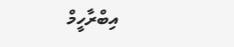އިބްރާހީމް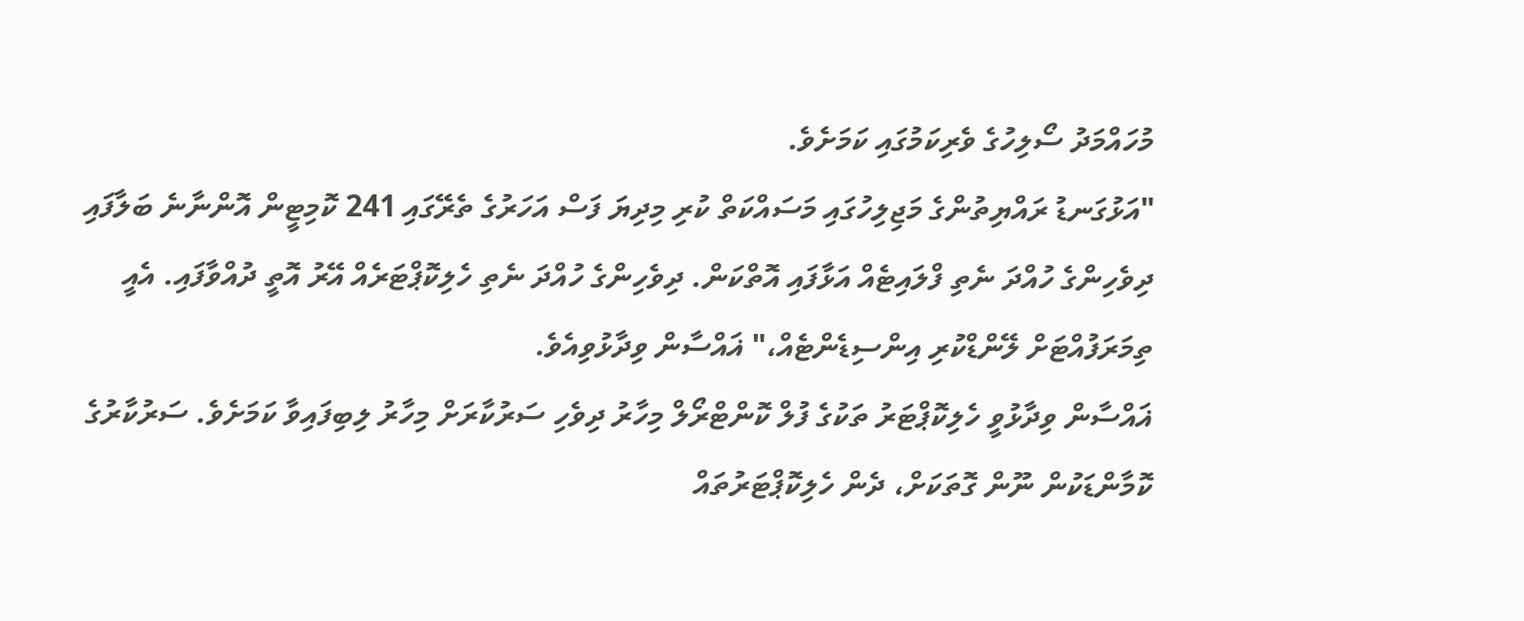މުހައްމަދު ސޯލިހުގެ ވެރިކަމުގައި ކަމަށެވެ.
"އަޅުގަނޑު ރައްޔިތުންގެ މަޖިލިހުގައި މަސައްކަތް ކުރި މިދިޔަ ފަސް އަހަރުގެ ތެރޭގައި 241 ކޮމިޓީން އޮންނާނެ ބަލާފައި ދިވެހިންގެ ހުއްދަ ނެތި ފްލައިޓެއް އަޅާފައި އޮތްކަން. ދިވެހިންގެ ހުއްދަ ނެތި ހެލިކޮޕްޓަރެއް އޭރު އޮތީ ދުއްވާފައި. އެއީ ތިމަރަފުއްޓަށް ލޭންޑްކުރި އިންސިޑެންޓެއް،" ޣައްސާން ވިދާޅުވިއެވެ.
ޣައްސާން ވިދާޅުވީ ހެލިކޮޕްޓަރު ތަކުގެ ފުލް ކޮންޓްރޯލް މިހާރު ދިވެހި ސަރުކާރަށް މިހާރު ލިބިފައިވާ ކަމަށެވެ. ސަރުކާރުގެ ކޮމާންޑަކުން ނޫން ގޮތަކަށް، ދެން ހެލިކޮޕްޓަރުތައް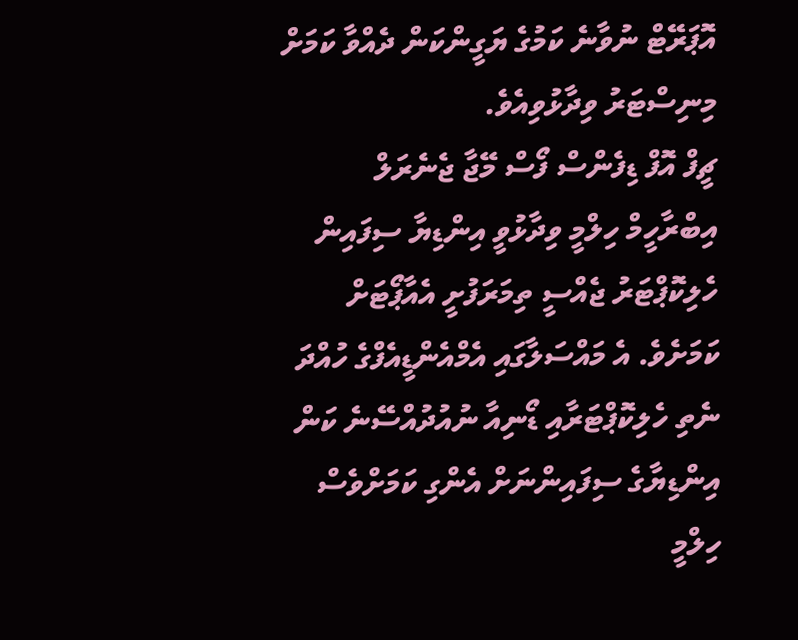އޮޕަރޭޓް ނުވާނެ ކަމުގެ ޔަގީންކަން ދެއްވާ ކަމަށް މިނިސްޓަރު ވިދާޅުވިއެވެ.
ޗީފް އޮފް ޑިފެންސް ފޯސް މޭޖާ ޖެނެރަލް އިބްރާހީމް ހިލްމީ ވިދާޅުވީ އިންޑިޔާ ސިފައިން ހެލިކޮޕްޓަރު ޖެއްސީ ތިމަރަފުށީ އެއާޕޯޓަށް ކަމަށެވެ. އެ މައްސަލާގައި އެމްއެންޑީއެފްގެ ހުއްދަ ނެތި ހެލިކޮޕްޓަރާއި ޑޯނިއާ ނުއުދުއްސޭނެ ކަން އިންޑިޔާގެ ސިފައިންނަށް އެންގި ކަމަށްވެސް ހިލްމީ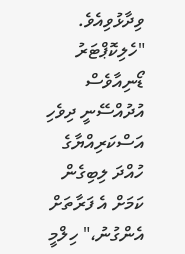ވިދާޅުވިއެވެ.
"ހެލިކޮޕްޓަރު ޑޯނިއާވެސް އުދުއްސޭނީ ދިވެހި އަސްކަރިއްޔާގެ ހުއްދަ ލިބިގެން ކަމަށް އެ ފަރާތަށް އެންގުނު،" ހިލްމީ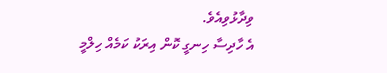ވިދާޅުވިއެވެ.
އެ ހާދިސާ ހިނގީ ކޮން އިރަކު ކަމެއް ހިލްމީ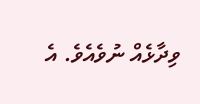ވިދާޅެއް ނުވެއެވެ. އެ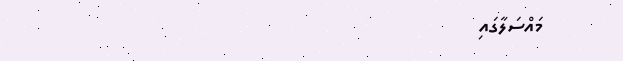މައްސަލާގައި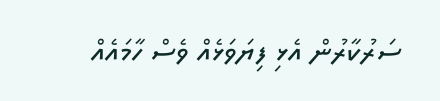ސަރުކާރުން އެޅި ފިޔަވަޅެއް ވެސް ހާމައެއް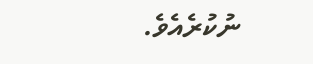ނުކުރެއެވެ.